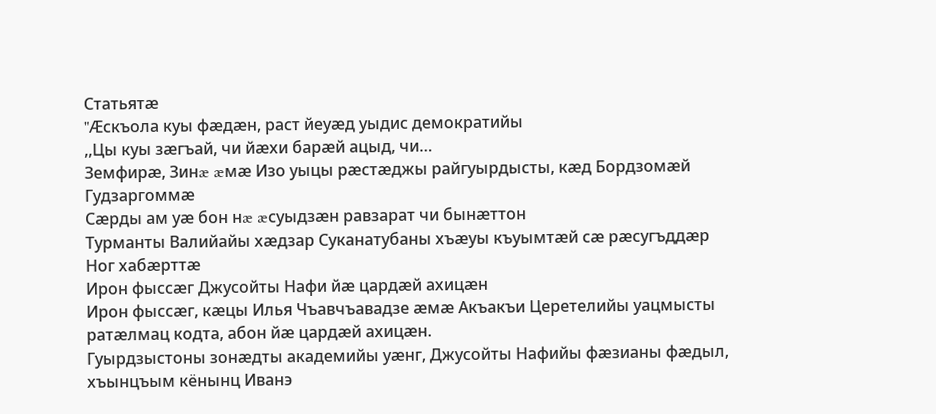Статьятæ
"Æскъола куы фæдæн, раст йеуæд уыдис демократийы
,,Цы куы зæгъай, чи йæхи барæй ацыд, чи…
Земфирæ, Зинæ æмæ Изо уыцы рæстæджы райгуырдысты, кæд Бордзомæй
Гудзаргоммæ
Сæрды ам уæ бон нæ æсуыдзæн равзарат чи бынæттон
Турманты Валийайы хæдзар Суканатубаны хъæуы къуымтæй сæ рæсугъддæр
Ног хабæрттæ
Ирон фыссæг Джусойты Нафи йæ цардæй ахицæн
Ирон фыссæг, кæцы Илья Чъавчъавадзе æмæ Акъакъи Церетелийы уацмысты
ратæлмац кодта, абон йæ цардæй ахицæн.
Гуырдзыстоны зонæдты академийы уæнг, Джусойты Нафийы фæзианы фæдыл, хъынцъым кёнынц Иванэ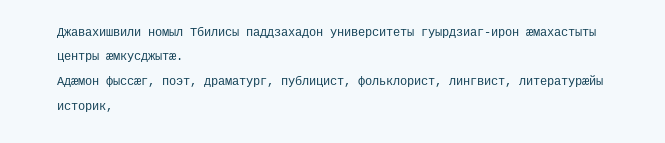Джавахишвили номыл Тбилисы паддзахадон университеты гуырдзиаг-ирон æмахастыты центры æмкусджытæ.
Адæмон фыссæг, поэт, драматург, публицист, фольклорист, лингвист, литературæйы историк,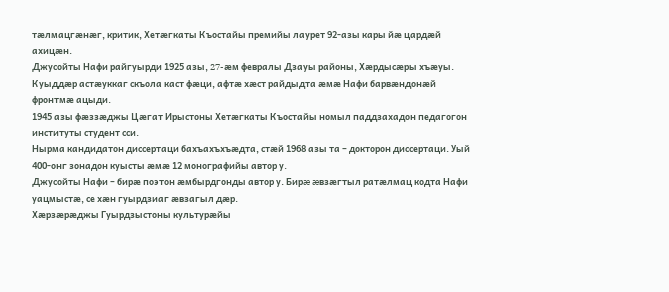тæлмацгæнæг, критик, Хетæгкаты Къостайы премийы лаурет 92-азы кары йæ цардæй ахицæн.
Джусойты Нафи райгуырди 1925 азы, 27-æм февралы Дзауы районы, Хæрдысæры хъæуы.
Куыддæр астæуккаг скъола каст фæци, афтæ хæст райдыдта æмæ Нафи барвæндонæй фронтмæ ацыди.
1945 азы фæззæджы Цæгат Ирыстоны Хетæгкаты Къостайы номыл паддзахадон педагогон институты студент сси.
Нырма кандидатон диссертаци бахъахъхъæдта, стæй 1968 азы та – докторон диссертаци. Уый 400-онг зонадон куысты æмæ 12 монографийы автор у.
Джусойты Нафи – бирæ поэтон æмбырдгонды автор у. Бирæ æвзæгтыл ратæлмац кодта Нафи уацмыстæ, се хæн гуырдзиаг æвзагыл дæр.
Хæрзæрæджы Гуырдзыстоны культурæйы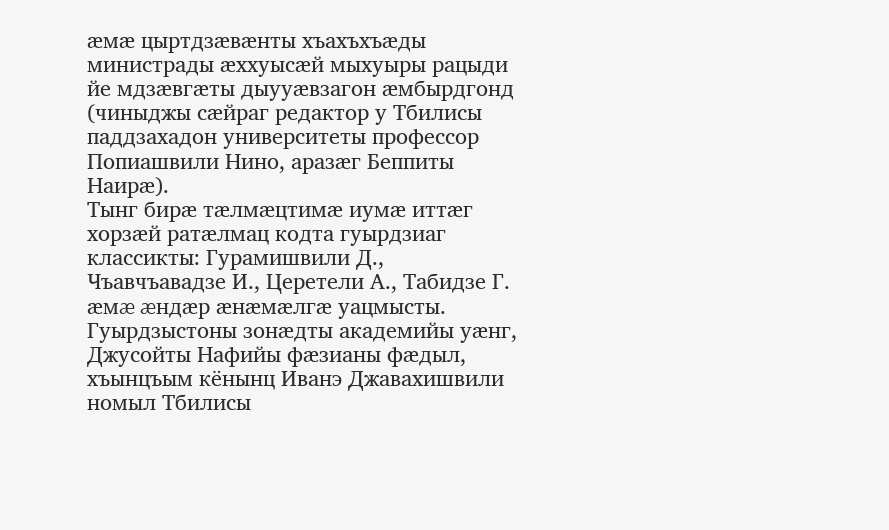æмæ цыртдзæвæнты хъахъхъæды министрады æххуысæй мыхуыры рацыди йе мдзæвгæты дыууæвзагон æмбырдгонд (чиныджы сæйраг редактор у Тбилисы паддзахадон университеты профессор Попиашвили Нино, аразæг Беппиты Наирæ).
Тынг бирæ тæлмæцтимæ иумæ иттæг хорзæй ратæлмац кодта гуырдзиаг классикты: Гурамишвили Д., Чъавчъавадзе И., Церетели А., Табидзе Г. æмæ æндæр æнæмæлгæ уацмысты.
Гуырдзыстоны зонæдты академийы уæнг, Джусойты Нафийы фæзианы фæдыл, хъынцъым кёнынц Иванэ Джавахишвили номыл Тбилисы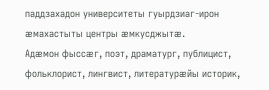паддзахадон университеты гуырдзиаг-ирон æмахастыты центры æмкусджытæ.
Адæмон фыссæг, поэт, драматург, публицист, фольклорист, лингвист, литературæйы историк,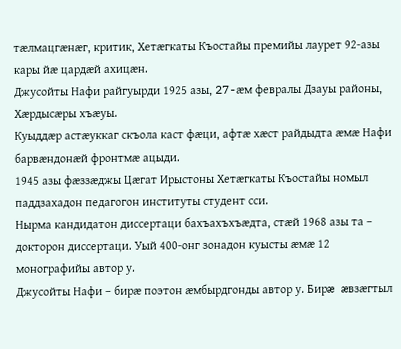тæлмацгæнæг, критик, Хетæгкаты Къостайы премийы лаурет 92-азы кары йæ цардæй ахицæн.
Джусойты Нафи райгуырди 1925 азы, 27-æм февралы Дзауы районы, Хæрдысæры хъæуы.
Куыддæр астæуккаг скъола каст фæци, афтæ хæст райдыдта æмæ Нафи барвæндонæй фронтмæ ацыди.
1945 азы фæззæджы Цæгат Ирыстоны Хетæгкаты Къостайы номыл паддзахадон педагогон институты студент сси.
Нырма кандидатон диссертаци бахъахъхъæдта, стæй 1968 азы та – докторон диссертаци. Уый 400-онг зонадон куысты æмæ 12 монографийы автор у.
Джусойты Нафи – бирæ поэтон æмбырдгонды автор у. Бирæ æвзæгтыл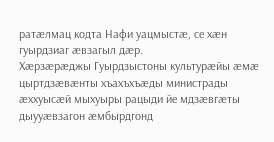ратæлмац кодта Нафи уацмыстæ, се хæн гуырдзиаг æвзагыл дæр.
Хæрзæрæджы Гуырдзыстоны культурæйы æмæ цыртдзæвæнты хъахъхъæды министрады æххуысæй мыхуыры рацыди йе мдзæвгæты дыууæвзагон æмбырдгонд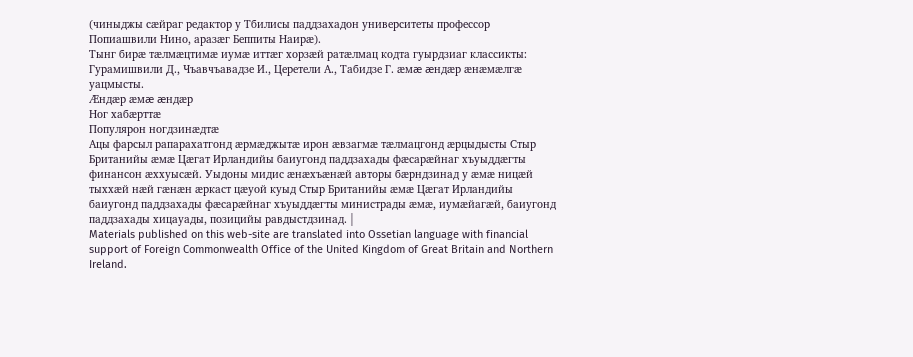(чиныджы сæйраг редактор у Тбилисы паддзахадон университеты профессор Попиашвили Нино, аразæг Беппиты Наирæ).
Тынг бирæ тæлмæцтимæ иумæ иттæг хорзæй ратæлмац кодта гуырдзиаг классикты: Гурамишвили Д., Чъавчъавадзе И., Церетели А., Табидзе Г. æмæ æндæр æнæмæлгæ уацмысты.
Æндæр æмæ æндæр
Ног хабæрттæ
Популярон ногдзинæдтæ
Ацы фарсыл рапарахатгонд æрмæджытæ ирон æвзагмæ тæлмацгонд æрцыдысты Стыр Британийы æмæ Цæгат Ирландийы баиугонд паддзахады фæсарæйнаг хъуыддæгты финансон æххуысæй. Уыдоны мидис æнæхъæнæй авторы бæрндзинад у æмæ ницæй тыххæй нæй гæнæн æркаст цæуой куыд Стыр Британийы æмæ Цæгат Ирландийы баиугонд паддзахады фæсарæйнаг хъуыддæгты министрады æмæ, иумæйагæй, баиугонд паддзахады хицауады, позицийы равдыстдзинад. |
Materials published on this web-site are translated into Ossetian language with financial support of Foreign Commonwealth Office of the United Kingdom of Great Britain and Northern Ireland.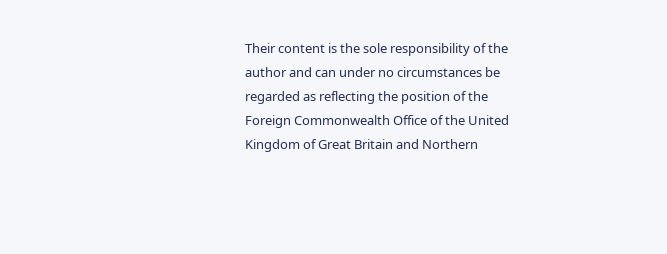Their content is the sole responsibility of the author and can under no circumstances be regarded as reflecting the position of the Foreign Commonwealth Office of the United Kingdom of Great Britain and Northern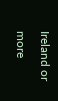Ireland or more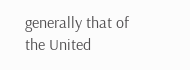generally that of the United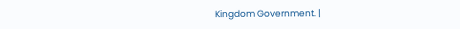Kingdom Government. |